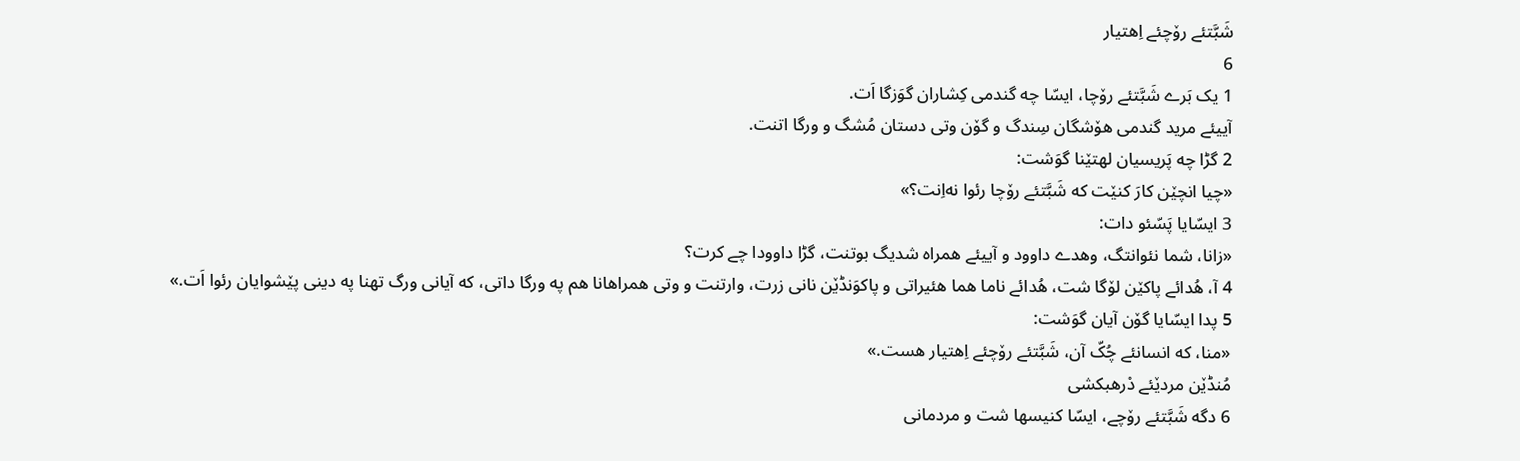شَبَّتئے رۆچئے اِهتیار
6
1 یک بَرے شَبَّتئے رۆچا، ایسّا چه گندمی کِشاران گوَزگا اَت.
آییئے مرید گندمی هۆشگان سِندگ و گۆن وتی دستان مُشگ و ورگا اتنت.
2 گڑا چه پَریسیان لهتێنا گوَشت:
«چیا انچێن کارَ کنێت که شَبَّتئے رۆچا رئوا نه‌اِنت؟»
3 ایسّایا پَسّئو دات:
«زانا، شما نئوانتگ، وهدے داوود و آییئے همراه شدیگ بوتنت، گڑا داوودا چے کرت؟
4 آ، هُدائے پاکێن لۆگا شت، هُدائے ناما هما هئیراتی و پاکوَنڈێن نانی زرت، وارتنت و وتی همراهانا هم په ورگا داتی، که آیانی ورگ تهنا په دینی پێشوایان رئوا اَت.»
5 پدا ایسّایا گۆن آیان گوَشت:
«منا، که انسانئے چُکّ آن، شَبَّتئے رۆچئے اِهتیار هست.»
مُنڈێن مردێئے دْرهبکشی
6 دگه شَبَّتئے رۆچے، ایسّا کنیسها شت و مردمانی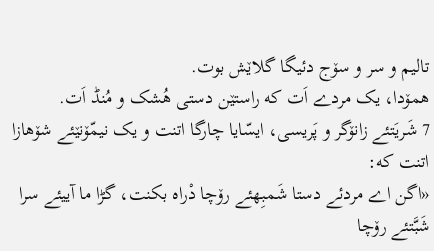تالیم و سر و سۆج دئیگا گلاێش بوت.
همۆدا، یک مردے اَت که راستێن دستی هُشک و مُنڈ اَت.
7 شَریَتئے زانۆگر و پَریسی، ایسّایا چارگا اتنت و یک نیمّۆنێئے شۆهازا اتنت که:
«اگن اے مردئے دستا شَمبِهئے رۆچا دْراه بکنت، گڑا ما آییئے سرا شَبَّتئے رۆچا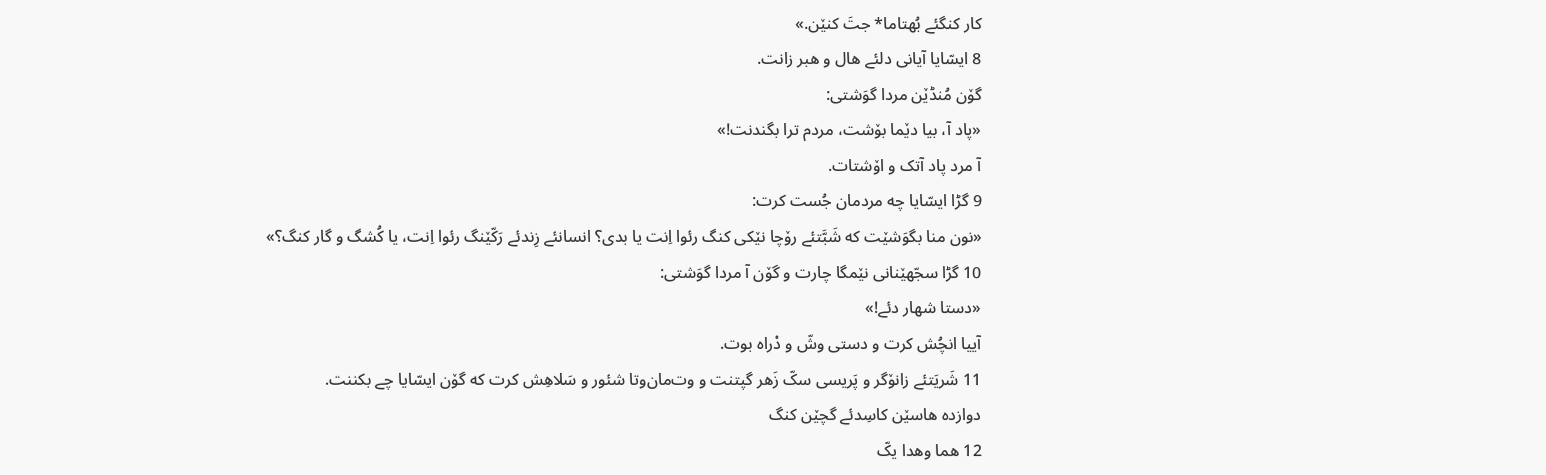کار کنگئے بُهتاما* جتَ کنێن.»
8 ایسّایا آیانی دلئے هال و هبر زانت.
گۆن مُنڈێن مردا گوَشتی:
«پاد آ، بیا دێما بۆشت، مردم ترا بگندنت!»
آ مرد پاد آتک و اۆشتات.
9 گڑا ایسّایا چه مردمان جُست کرت:
«نون منا بگوَشێت که شَبَّتئے رۆچا نێکی کنگ رئوا اِنت یا بدی؟ انسانئے زِندئے رَکّێنگ رئوا اِنت، یا کُشگ و گار کنگ؟»
10 گڑا سجّهێنانی نێمگا چارت و گۆن آ مردا گوَشتی:
«دستا شهار دئے!»
آییا انچُش کرت و دستی وشّ و دْراه بوت.
11 شَریَتئے زانۆگر و پَریسی سکّ زَهر گپتنت و وت‌مان‌وتا شئور و سَلاهِش کرت که گۆن ایسّایا چے بکننت.
دوازده هاسێن کاسِدئے گچێن کنگ
12 هما وهدا یکّ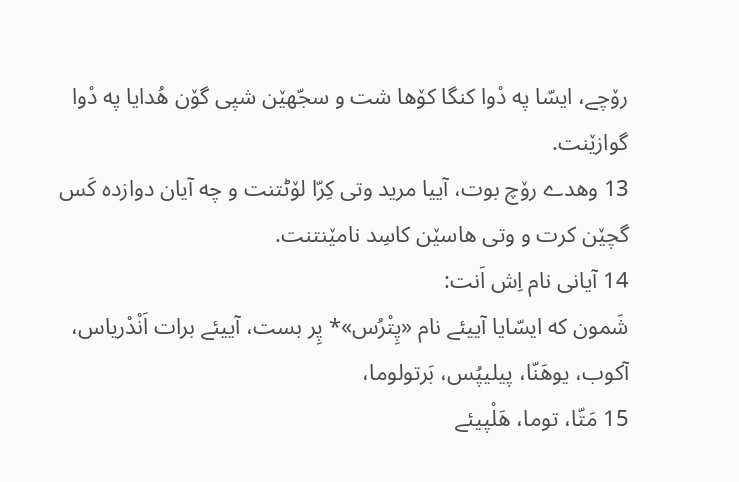رۆچے، ایسّا په دْوا کنگا کۆها شت و سجّهێن شپی گۆن هُدایا په دْوا گوازێنت.
13 وهدے رۆچ بوت، آییا مرید وتی کِرّا لۆٹتنت و چه آیان دوازده کَس گچێن کرت و وتی هاسێن کاسِد نامێنتنت.
14 آیانی نام اِش اَنت:
شَمون که ایسّایا آییئے نام «پِتْرُس»* پِر بست، آییئے برات اَنْدْریاس، آکوب، یوهَنّا، پیلیپُس، بَرتولوما،
15 مَتّا، توما، هَلْپیئے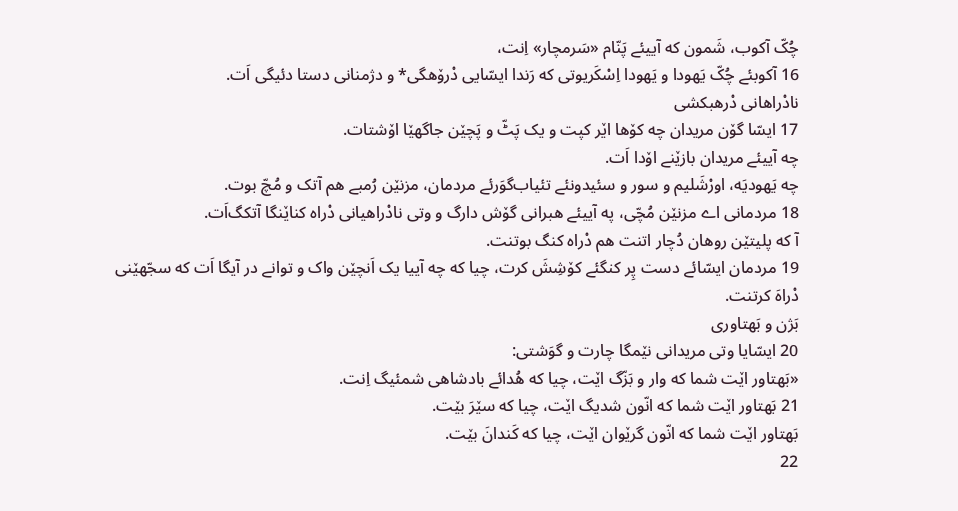چُکّ آکوب، شَمون که آییئے پَنّام «سَرمچار» اِنت،
16 آکوبئے چُکّ یَهودا و یَهودا اِسْکَریوتی که رَندا ایسّایی دْرۆهگی* و دژمنانی دستا دئیگی اَت.
نادْراهانی دْرهبکشی
17 ایسّا گۆن مریدان چه کۆها اێر کپت و یک پَٹّ و پَچێن جاگهێا اۆشتات.
چه آییئے مریدان بازێنے اۆدا اَت.
چه یَهودیَه، اورْشَلیم و سور و سئیدونئے تئیاب‌گوَرئے مردمان، مزنێن رُمبے هم آتک و مُچّ بوت.
18 مردمانی اے مزنێن مُچّی، په آییئے هبرانی گۆش دارگ و وتی نادْراهیانی دْراه کناێنگا آتکگ‌اَت.
آ که پلیتێن روهان دُچار اتنت هم دْراه کنگ بوتنت.
19 مردمان ایسّائے دست پِر کنگئے کۆشِشَ کرت، چیا که چه آییا یک اَنچێن واک و توانے در آیگا اَت که سجّهێنی دْراهَ کرتنت.
بَژن و بَهتاوری
20 ایسّایا وتی مریدانی نێمگا چارت و گوَشتی:
«بَهتاور اێت شما که وار و بَزّگ اێت، چیا که هُدائے بادشاهی شمئیگ اِنت.
21 بَهتاور اێت شما که انّون شدیگ اێت، چیا که سێرَ بێت.
بَهتاور اێت شما که انّون گرێوان اێت، چیا که کَندانَ بێت.
22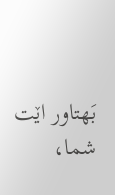بَهتاور اێت شما،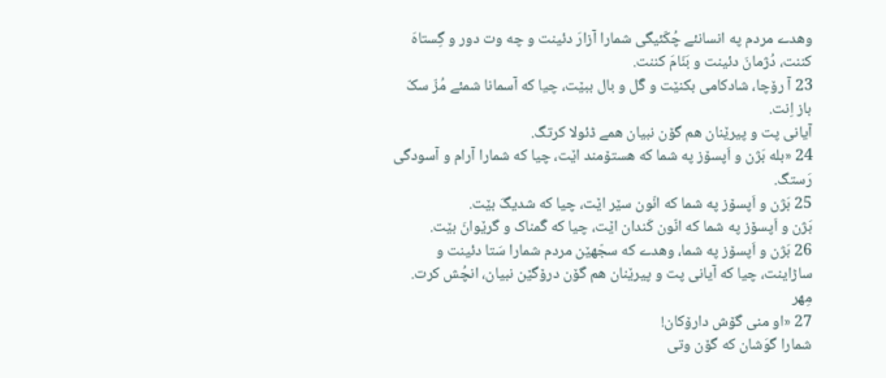وهدے مردم په انسانئے چُکّئیگی شمارا آزارَ دئینت و چه وت دور و گِستاهَ کننت، دُژمانَ دئینت و بَنّامَ کننت.
23 آ رۆچا، شادکامی بکنێت و گَل و بال ببێت، چیا که آسمانا شمئے مُزّ سکّ باز اِنت.
آیانی پت و پیرێنان هم گۆن نبیان همے ڈئولا کرتگ.
24 «بله بَژن و اَپسۆز په شما که هستۆمند اێت، چیا که شمارا آرام و آسودگی رَستگ.
25 بَژن و اَپسۆز په شما که انّون سێر اێت، چیا که شدیگَ بێت.
بَژن و اَپسۆز په شما که انّون کَندان اێت، چیا که گَمناک و گرێوانَ بێت.
26 بَژن و اَپسۆز په شما، وهدے که سجّهێن مردم شمارا سَتا دئینت و ساڑاینت، چیا که آیانی پت و پیرێنان هم گۆن درۆگێن نبیان، انچُش کرت.
مِهر
27 «او منی گۆش دارۆکان!
شمارا گوَشان که گۆن وتی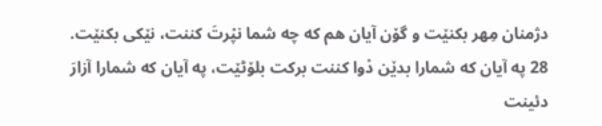دژمنان مِهر بکنێت و گۆن آیان هم که چه شما نپْرتَ کننت، نێکی بکنێت.
28 په آیان که شمارا بدێن دْوا کننت برکت بلۆٹێت، په آیان که شمارا آزارَ دئینت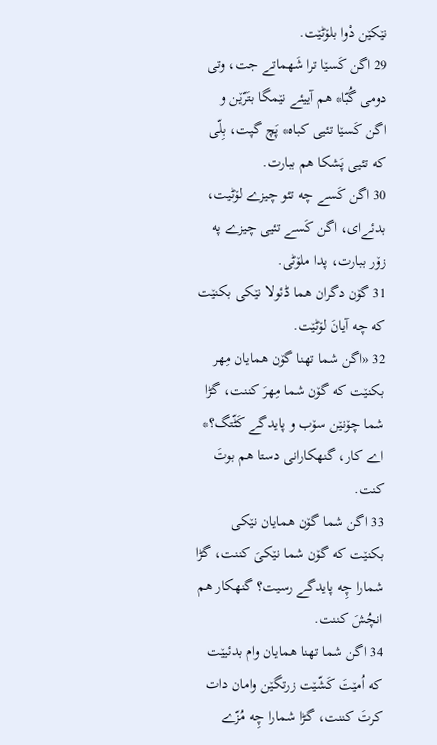نێکێن دْوا بلۆٹێت.
29 اگن کَسێا ترا شَهماتے جت، وتی دومی گُبّا* هم آییئے نێمگا بتَرّێن و اگن کَسێا تئیی کباه* پَچ گپت، بِلّی که تئیی پَشکا هم ببارت.
30 اگن کَسے چه تئو چیزے لۆٹیت، بدئےای، اگن کَسے تئیی چیزے په زۆر ببارت، پدا ملۆٹی.
31 گۆن دگران هما ڈئولا نێکی بکنێت که چه آیانَ لۆٹێت.
32 «اگن شما تهنا گۆن همایان مِهر بکنێت که گۆن شما مِهرَ کننت، گڑا شما چۆنێن سۆب و پایدگے کَٹّتگ؟* اے کار، گنهکارانی دستا هم بوتَ کنت.
33 اگن شما گۆن همایان نێکی بکنێت که گۆن شما نێکیَ کننت، گڑا شمارا چِه پایدگے رسیت؟ گنهکار هم انچُشَ کننت.
34 اگن شما تهنا همایان وام بدئیێت که اُمێتَ کَشّێت زرتگێن وامان دات کرتَ کننت، گڑا شمارا چِه مُزّے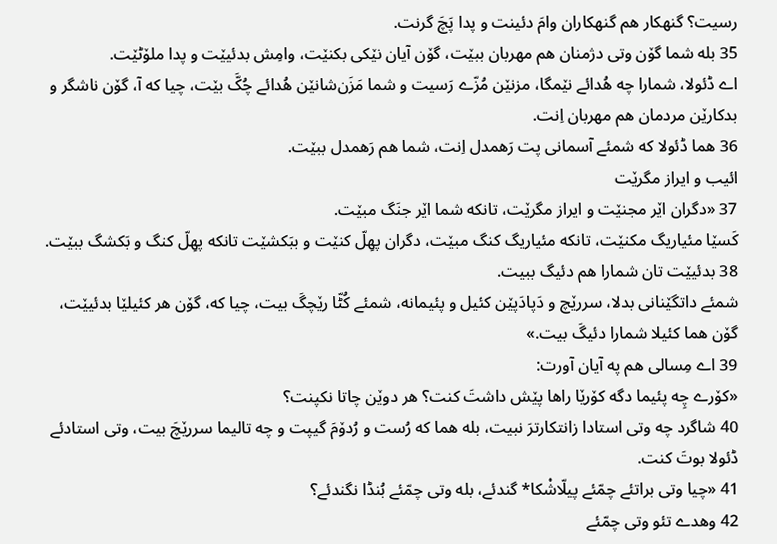رسیت؟ گنهکار هم گنهکاران وامَ دئینت و پدا پَچَ گرنت.
35 بله شما گۆن وتی دژمنان هم مهربان ببێت، گۆن آیان نێکی بکنێت، وامِش بدئیێت و پدا ملۆٹێت.
اے ڈئولا، شمارا چه هُدائے نێمگا، مزنێن مُزّے رَسیت و شما مَزَن‌شانێن هُدائے چُکَّ بێت، چیا که آ، گۆن ناشگر و بدکارێن مردمان هم مهربان اِنت.
36 هما ڈئولا که شمئے آسمانی پت رَهمدل اِنت، شما هم رَهمدل ببێت.
ائیب و ایراز مگرێت
37 «دگران اێر مجنێت و ایراز مگرێت، تانکه شما اێر جنَگ مبێت.
کَسێا مئیاریگ مکنێت، تانکه مئیاریگ کنگ مبێت، دگران پهِلّ کنێت و ببَکشێت تانکه پهِلّ کنگ و بَکشگ ببێت.
38 بدئیێت تان شمارا هم دئیگ ببیت.
شمئے داتگێنانی بدلا، سررێچ و دَپادَپێن کئیل و پئیمانه، شمئے کُٹّا رێچگَ بیت، چیا که، گۆن هر کئیلێا بدئیێت، گۆن هما کئیلا شمارا دئیگَ بیت.»
39 اے مِسالی هم په آیان آورت:
«کۆرے چِه پئیما دگه کۆرێا راها پێش داشتَ کنت؟ هر دوێن چاتا نکپنت؟
40 شاگرد چه وتی استادا زانتکارترَ نبیت، بله هما که رُست و رُدۆمَ گیپت و چه تالیما سررێچَ بیت، وتی استادئے ڈئولا بوتَ کنت.
41 «چیا وتی براتئے چمّئے پیلّاشْکا* گندئے، بله وتی چمّئے بُنڈا نگندئے؟
42 وهدے تئو وتی چمّئے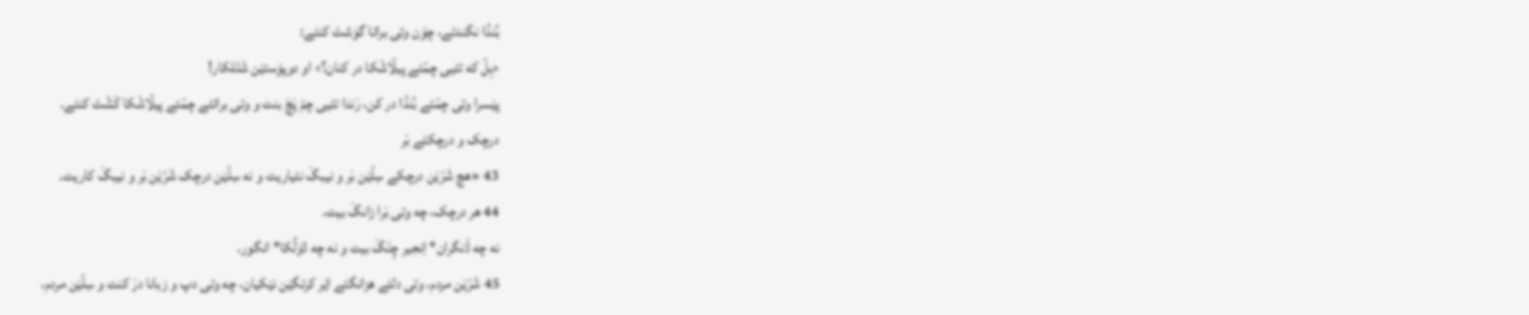بُنڈا نگندئے، چۆن وتی براتا گوَشتَ کنئے:
‹بِلّ که تئیی چمّئے پیلّاشْکا در کنان؟› او دوپۆستێن شَتَلکار!
پێسرا وتی چمّئے بُنڈا در کن، رَندا تئیی چمّ پَچَ بنت و وتی براتئے چمّئے پیلّاشْکا کَشّتَ کنئے.
درچک و درچکئے بَر
43 «هچ شَرّێن درچکے سِلّێن بَر و نیبگَ نئیاریت و نه سِلّێن درچک شَرّێن بَر و نیبگَ کاریت.
44 هر درچک، چه وتی بَرا زانگَ بیت.
نه چه ڈَنگران* اِنجیر چِنَگَ بیت و نه چه ڈۆلُکا* انگور.
45 شَرّێن مردم، وتی دلئے هزانگئے اێر کرتگێن نێکیان، چه وتی دپ و زبانا درَ کنت و سِلّێن مردم،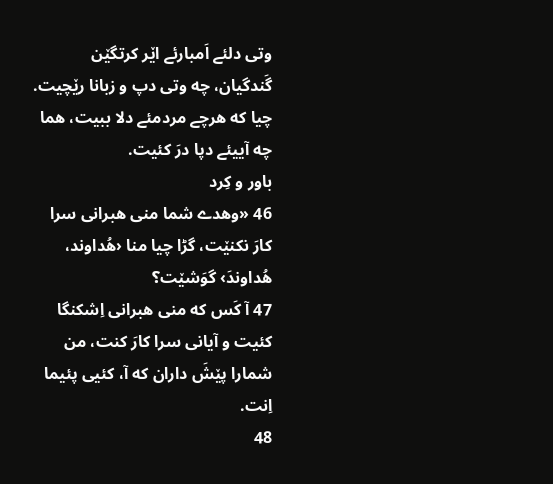وتی دلئے اَمبارئے اێر کرتگێن گَندگیان، چه وتی دپ و زبانا رێچیت.
چیا که هرچے مردمئے دلا ببیت، هما چه آییئے دپا درَ کئیت.
باور و کِرد
46 «وهدے شما منی هبرانی سرا کارَ نکنێت، گڑا چیا منا ‹هُداوند، هُداوندَ› گوَشێت؟
47 آ کَس که منی هبرانی اِشکنگا کئیت و آیانی سرا کارَ کنت، من شمارا پێشَ داران که آ، کئیی پئیما اِنت.
48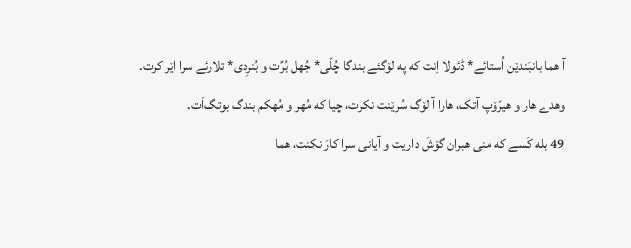آ هما بانبَندێن اُستائے* ڈئولا اِنت که په لۆگئے بندگا چُلّی* جُهل بُرِّت و بُنرِدی* تلارئے سرا اێر کرت.
وهدے هار و هیرّۆپ آتک، هارا آ لۆگ سُرێنت نکرت، چیا که مُهر و مُهکم بندگ بوتگ‌اَت.
49 بله کَسے که منی هبران گۆشَ داریت و آیانی سرا کارَ نکنت، هما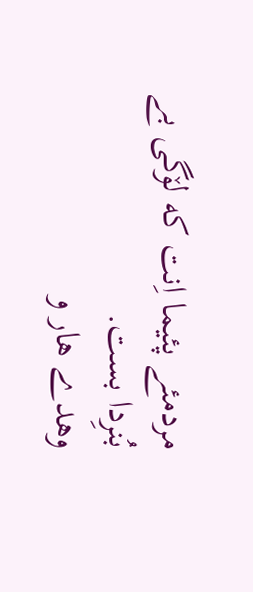مردمئے پئیما اِنت که لۆگی بے بُنرِدا بست.
وهدے هار و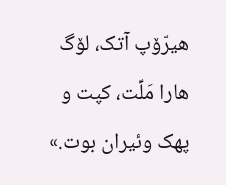هیرّۆپ آتک، لۆگ هارا مَلِّت، کپت و پهک وئیران بوت.»